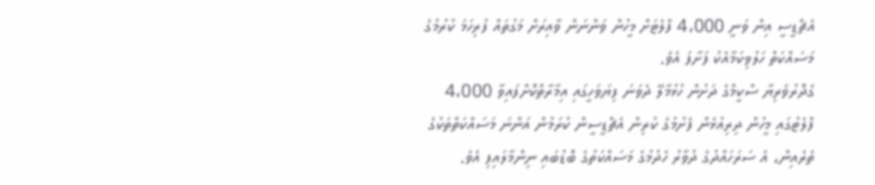އެޗްޑީސީ އިން ވަނީ 4،000 ފްލެޓަށް މީހުން ވަންނަން ވާއިރަށް މަގުތައް ފުރިހަމަ ކުރުމުގެ މަސައްކަތް ހަލުވިކަމާއެކު ފަށާފަ އެވެ.
ގެދޮރުވެރިޔާ ސްކީމްގެ ދަށުން ހުޅުމާލޭ ދެވަނަ ފިޔަވަހީގައި އިމާރާތްކޮށްފައިވާ 4،000 ފްލެޓުގައި މީހުން ދިރިއުޅެން ފެށުމުގެ ކުރިން އެޗްޑީސީން ކުރަމުން އަންނަ މަސައްކަތްތަކުގެ ތެރެއިން، އެ ސަރަހައްދުގެ ދުވާރު ހެދުމުގެ މަސައްކަތުގެ ބޮޑުބައި ނިންމާލައިފި އެވެ.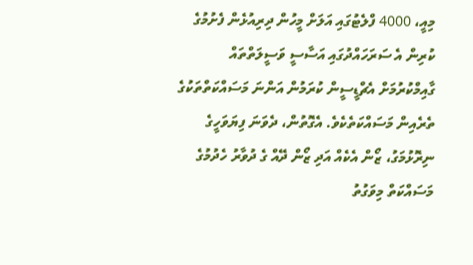މިއީ، 4000 ފްލެޓުގައި އަލަށް މީހުން ދިރިއުޅެން ފެށުމުގެ ކުރިން އެ ސަރަހައްދުގައި އަސާސީ ވަސީލަތްތައް ގާއިމްކުރުމަށް އެޗްޑީސީން ކުރަމުން އަންނަ މަސައްކަތްތަކުގެ ތެރެއިން މަސައްކަތެކެވެ. އެގޮތުން، ދެވަނަ ފިޔަވަހީގެ ނިރޮޅުމަގު، ޒޯން އެކެއް އަދި ޒޯން ދޭއް ގެ ދުވާރު ހެދުމުގެ މަސައްކަތް މިވަގުތު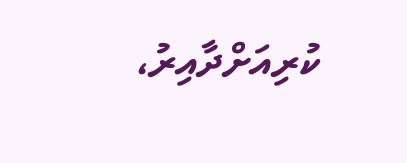ކުރިއަށްދާއިރު،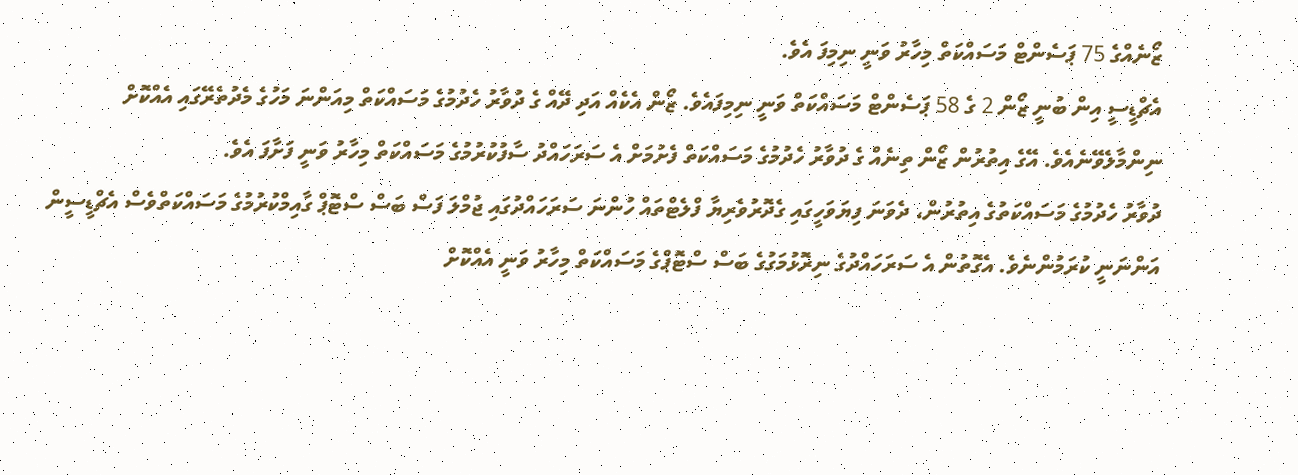ޒޯނެއްގެ 75 ޕަސެންޓް މަސައްކަތް މިހާރު ވަނީ ނިމިފަ އެވެ.
އެޗްޑީސީ އިން ބުނީ ޒޯން 2 ގެ 58 ޕަސެންޓް މަސައްކަތް ވަނީ ނިމިފައެވެ. ޒޯން އެކެއް އަދި ދޭއް ގެ ދުވާރު ހެދުމުގެ މަސައްކަތް މިއަންނަ މަހުގެ މެދުތެރޭގައި އެއްކޮށް ނިންމާލެވޭނެއެވެ. އޭގެ އިތުރުން ޒޯން ތިނެއް ގެ ދުވާރު ހެދުމުގެ މަސައްކަތް ފެށުމަށް އެ ސަރަހައްދު ސާފުކުރުމުގެ މަސައްކަތް މިހާރު ވަނީ ފަށާފަ އެވެ.
ދުވާރު ހެދުމުގެ މަސައްކަތުގެ އިތުރުން، ދެވަނަ ފިޔަވަހީގައި ގެދޮރުވެރިޔާ ފްލެޓްތައް ހުންނަ ސަރަހައްދުގައި ޖުމްލަ ފަސް ބަސް ސްޓޮޕް ގާއިމްކުރުމުގެ މަސައްކަތްވެސް އެޗްޑީސީން އަންނަނީ ކުރަމުންނެވެ. އެގޮތުން އެ ސަރަހައްދުގެ ނިރޮޅުމަގުގެ ބަސް ސްޓޮޕްގެ މަސައްކަތް މިހާރު ވަނީ އެއްކޮށް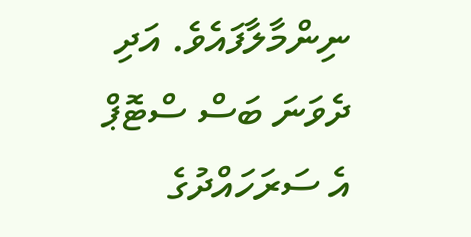ނިންމާލާފައެވެ. އަދި ދެވަނަ ބަސް ސްޓޮޕް އެ ސަރަހައްދުގެ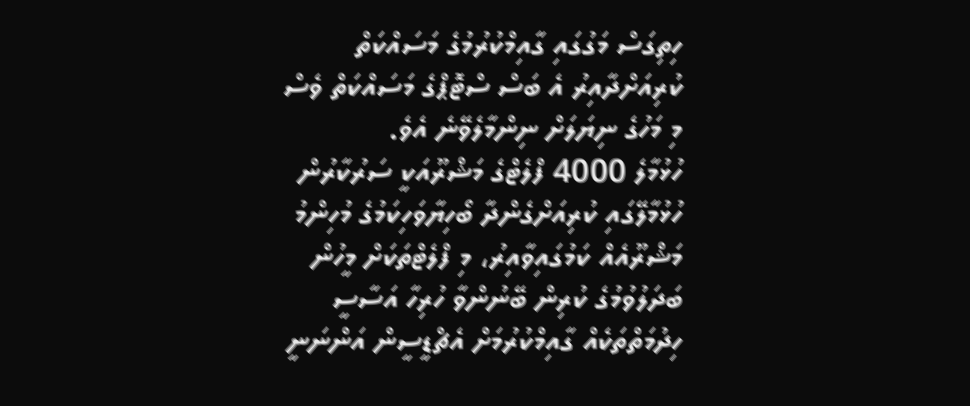ހިތިގަސް މަގުގައި ގާއިމްކުރުމުގެ މަސައްކަތް ކުރިއަށްދާއިރު އެ ބަސް ސްޓޮޕްގެ މަސައްކަތް ވެސް މި މަހުގެ ނިޔަލަށް ނިންމާލެވޭނެ އެވެ.
ހުޅުމާލެ 4000 ފްލެޓްގެ މަޝްރޫއަކީ ސަރުކާރުން ހުޅުމާލޭގައި ކުރިއަށްގެންދާ ބޯހިޔާވަހިކަމުގެ މުހިންމު މަޝްރޫއެއް ކަމުގައިވާއިރު، މި ފްލެޓްތަކަށް މީހުން ބަދަލުވުމުގެ ކުރިން ބޭނުންވާ ހުރިހާ އަސާސީ ހިދުމަތްތަކެއް ގާއިމްކުރުމަށް އެޗްޑީސީން އަންނަނީ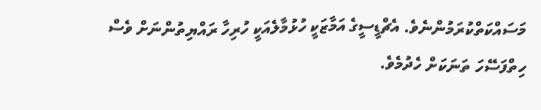މަސައްކަތްކުރަމުންނެވެ. އެޗްޑީސީގެ އަމާޒަކީ ހުޅުމާލެއަކީ ހުރިހާ ރައްޔިތުންނަށް ވެސް ހިތްފަސޭހަ ތަނަކަށް ހެދުމެވެ.